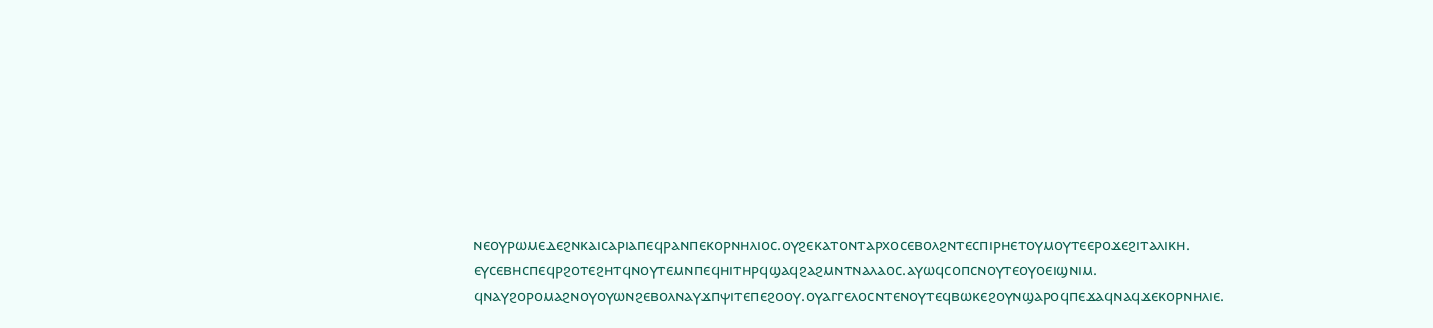ⲛⲉⲟⲩⲣⲱⲙⲉⲇⲉϩⲛⲕⲁⲓⲥⲁⲣⲓⲁⲡⲉϥⲣⲁⲛⲡⲉⲕⲟⲣⲛⲏⲗⲓⲟⲥ.ⲟⲩϩⲉⲕⲁⲧⲟⲛⲧⲁⲣⲭⲟⲥⲉⲃⲟⲗϩⲛⲧⲉⲥⲡⲓⲣⲏⲉⲧⲟⲩⲙⲟⲩⲧⲉⲉⲣⲟϫⲉϩⲓⲧⲁⲗⲓⲕⲏ.
ⲉⲩⲥⲉⲃⲏⲥⲡⲉϥⲣϩⲟⲧⲉϩⲏⲧϥⲛⲟⲩⲧⲉⲙⲛⲡⲉϥⲏⲓⲧⲏⲣϥϣⲁϥϩⲁϩⲙⲛⲧⲛⲁⲗⲁⲟⲥ.ⲁⲩⲱϥⲥⲟⲡⲥⲛⲟⲩⲧⲉⲟⲩⲟⲉⲓϣⲛⲓⲙ.
ϥⲛⲁⲩϩⲟⲣⲟⲙⲁϩⲛⲟⲩⲟⲩⲱⲛϩⲉⲃⲟⲗⲛⲁⲩϫⲡⲯⲓⲧⲉⲡⲉϩⲟⲟⲩ.ⲟⲩⲁⲅⲅⲉⲗⲟⲥⲛⲧⲉⲛⲟⲩⲧⲉϥⲃⲱⲕⲉϩⲟⲩⲛϣⲁⲣⲟϥⲡⲉϫⲁϥⲛⲁϥϫⲉⲕⲟⲣⲛⲏⲗⲓⲉ.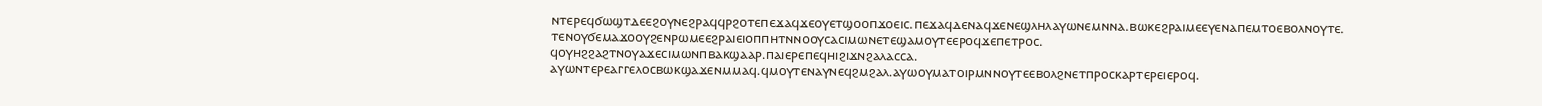ⲛⲧⲉⲣⲉϥϭⲱϣⲧⲇⲉⲉϩⲟⲩⲛⲉϩⲣⲁϥϥⲣϩⲟⲧⲉⲡⲉϫⲁϥϫⲉⲟⲩⲉⲧϣⲟⲟⲡϫⲟⲉⲓⲥ.ⲡⲉϫⲁϥⲇⲉⲛⲁϥϫⲉⲛⲉϣⲗⲏⲗⲁⲩⲱⲛⲉⲙⲛⲛⲁ.ⲃⲱⲕⲉϩⲣⲁⲓⲙⲉⲉⲩⲉⲛⲁⲡⲉⲙⲧⲟⲉⲃⲟⲗⲛⲟⲩⲧⲉ.
ⲧⲉⲛⲟⲩϭⲉⲙⲁϫⲟⲟⲩϩⲉⲛⲣⲱⲙⲉⲉϩⲣⲁⲓⲉⲓⲟⲡⲡⲏⲧⲛⲛⲟⲟⲩⲥⲁⲥⲓⲙⲱⲛⲉⲧⲉϣⲁⲙⲟⲩⲧⲉⲉⲣⲟϥϫⲉⲡⲉⲧⲣⲟⲥ.
ϥⲟⲩⲏϩϩⲁϩⲧⲛⲟⲩⲁϫⲉⲥⲓⲙⲱⲛⲡⲃⲁⲕϣⲁⲁⲣ.ⲡⲁⲓⲉⲣⲉⲡⲉϥⲏⲓϩⲓϫⲛϩⲁⲗⲁⲥⲥⲁ.
ⲁⲩⲱⲛⲧⲉⲣⲉⲁⲅⲅⲉⲗⲟⲥⲃⲱⲕϣⲁϫⲉⲛⲙⲙⲁϥ.ϥⲙⲟⲩⲧⲉⲛⲁⲩⲛⲉϥϩⲙϩⲁⲗ.ⲁⲩⲱⲟⲩⲙⲁⲧⲟⲓⲣⲙⲛⲛⲟⲩⲧⲉⲉⲃⲟⲗϩⲛⲉⲧⲡⲣⲟⲥⲕⲁⲣⲧⲉⲣⲉⲓⲉⲣⲟϥ.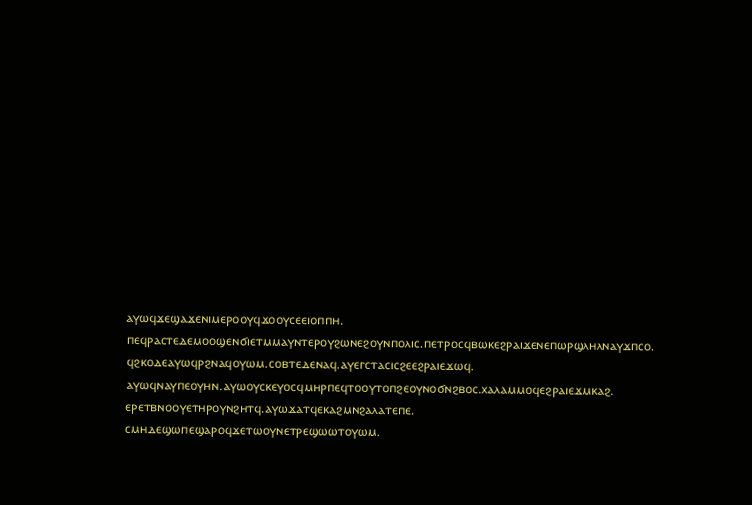ⲁⲩⲱϥϫⲉϣⲁϫⲉⲛⲓⲙⲉⲣⲟⲟⲩϥϫⲟⲟⲩⲥⲉⲉⲓⲟⲡⲡⲏ.
ⲡⲉϥⲣⲁⲥⲧⲉⲇⲉⲙⲟⲟϣⲉⲛϭⲓⲉⲧⲙⲙⲁⲩⲛⲧⲉⲣⲟⲩϩⲱⲛⲉϩⲟⲩⲛⲡⲟⲗⲓⲥ.ⲡⲉⲧⲣⲟⲥϥⲃⲱⲕⲉϩⲣⲁⲓϫⲉⲛⲉⲡⲱⲣϣⲗⲏⲗⲛⲁⲩϫⲡⲥⲟ.
ϥϩⲕⲟⲇⲉⲁⲩⲱϥⲣϩⲛⲁϥⲟⲩⲱⲙ.ⲥⲟⲃⲧⲉⲇⲉⲛⲁϥ.ⲁⲩⲉⲅⲥⲧⲁⲥⲓⲥϩⲉⲉϩⲣⲁⲓⲉϫⲱϥ.
ⲁⲩⲱϥⲛⲁⲩⲡⲉⲟⲩⲏⲛ.ⲁⲩⲱⲟⲩⲥⲕⲉⲩⲟⲥϥⲙⲏⲣⲡⲉϥⲧⲟⲟⲩⲧⲟⲡϩⲉⲟⲩⲛⲟϭⲛϩⲃⲟⲥ.ⲭⲁⲗⲁⲙⲙⲟϥⲉϩⲣⲁⲓⲉϫⲙⲕⲁϩ.
ⲉⲣⲉⲧⲃⲛⲟⲟⲩⲉⲧⲏⲣⲟⲩⲛϩⲏⲧϥ.ⲁⲩⲱϫⲁⲧϥⲉⲕⲁϩⲙⲛϩⲁⲗⲁⲧⲉⲡⲉ.
ⲥⲙⲏⲇⲉϣⲱⲡⲉϣⲁⲣⲟϥϫⲉⲧⲱⲟⲩⲛⲉⲧⲣⲉϣⲱⲱⲧⲟⲩⲱⲙ.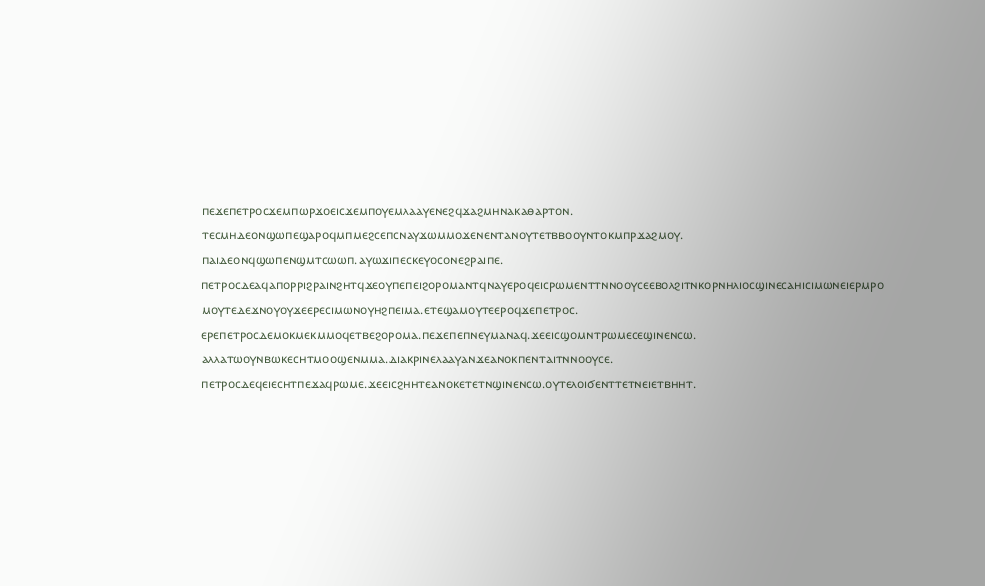ⲡⲉϫⲉⲡⲉⲧⲣⲟⲥϫⲉⲙⲡⲱⲣϫⲟⲉⲓⲥϫⲉⲙⲡⲟⲩⲉⲙⲗⲁⲁⲩⲉⲛⲉϩϥϫⲁϩⲙⲏⲛⲁⲕⲁⲑⲁⲣⲧⲟⲛ.
ⲧⲉⲥⲙⲏⲇⲉⲟⲛϣⲱⲡⲉϣⲁⲣⲟϥⲙⲡⲙⲉϩⲥⲉⲡⲥⲛⲁⲩϫⲱⲙⲙⲟϫⲉⲛⲉⲛⲧⲁⲛⲟⲩⲧⲉⲧⲃⲃⲟⲟⲩⲛⲧⲟⲕⲙⲡⲣϫⲁϩⲙⲟⲩ.
ⲡⲁⲓⲇⲉⲟⲛϥϣⲱⲡⲉⲛϣⲙⲧⲥⲱⲱⲡ.ⲁⲩⲱϫⲓⲡⲉⲥⲕⲉⲩⲟⲥⲟⲛⲉϩⲣⲁⲓⲡⲉ.
ⲡⲉⲧⲣⲟⲥⲇⲉⲁϥⲁⲡⲟⲣⲣⲓϩⲣⲁⲓⲛϩⲏⲧϥϫⲉⲟⲩⲡⲉⲡⲉⲓϩⲟⲣⲟⲙⲁⲛⲧϥⲛⲁⲩⲉⲣⲟϥⲉⲓⲥⲣⲱⲙⲉⲛⲧⲧⲛⲛⲟⲟⲩⲥⲉⲉⲃⲟⲗϩⲓⲧⲛⲕⲟⲣⲛⲏⲗⲓⲟⲥϣⲓⲛⲉⲥⲁⲏⲓⲥⲓⲙⲱⲛⲉⲓⲉⲣⲙⲣⲟ
ⲙⲟⲩⲧⲉⲇⲉϫⲛⲟⲩⲟⲩϫⲉⲉⲣⲉⲥⲓⲙⲱⲛⲟⲩⲏϩⲡⲉⲓⲙⲁ.ⲉⲧⲉϣⲁⲙⲟⲩⲧⲉⲉⲣⲟϥϫⲉⲡⲉⲧⲣⲟⲥ.
ⲉⲣⲉⲡⲉⲧⲣⲟⲥⲇⲉⲙⲟⲕⲙⲉⲕⲙⲙⲟϥⲉⲧⲃⲉϩⲟⲣⲟⲙⲁ.ⲡⲉϫⲉⲡⲉⲡⲛⲉⲩⲙⲁⲛⲁϥ.ϫⲉⲉⲓⲥϣⲟⲙⲛⲧⲣⲱⲙⲉⲥⲉϣⲓⲛⲉⲛⲥⲱ.
ⲁⲗⲗⲁⲧⲱⲟⲩⲛⲃⲱⲕⲉⲥⲏⲧⲙⲟⲟϣⲉⲛⲙⲙⲁ.ⲇⲓⲁⲕⲣⲓⲛⲉⲗⲁⲁⲩⲁⲛϫⲉⲁⲛⲟⲕⲡⲉⲛⲧⲁⲓⲧⲛⲛⲟⲟⲩⲥⲉ.
ⲡⲉⲧⲣⲟⲥⲇⲉϥⲉⲓⲉⲥⲏⲧⲡⲉϫⲁϥⲣⲱⲙⲉ.ϫⲉⲉⲓⲥϩⲏⲏⲧⲉⲁⲛⲟⲕⲉⲧⲉⲧⲛϣⲓⲛⲉⲛⲥⲱ.ⲟⲩⲧⲉⲗⲟⲓϭⲉⲛⲧⲧⲉⲧⲛⲉⲓⲉⲧⲃⲏⲏⲧ.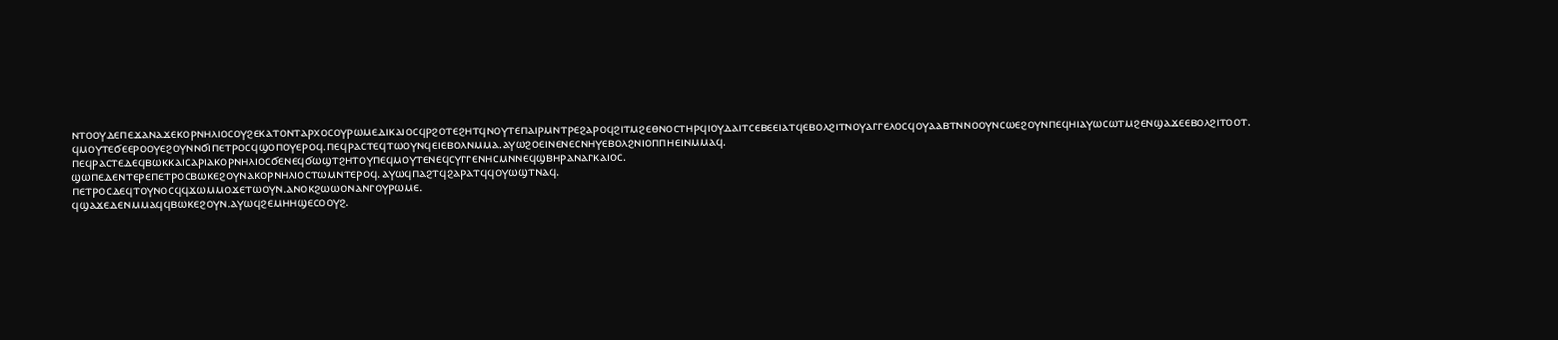ⲛⲧⲟⲟⲩⲇⲉⲡⲉϫⲁⲛⲁϫⲉⲕⲟⲣⲛⲏⲗⲓⲟⲥⲟⲩϩⲉⲕⲁⲧⲟⲛⲧⲁⲣⲭⲟⲥⲟⲩⲣⲱⲙⲉⲇⲓⲕⲁⲓⲟⲥϥⲣϩⲟⲧⲉϩⲏⲧϥⲛⲟⲩⲧⲉⲡⲁⲓⲣⲙⲛⲧⲣⲉϩⲁⲣⲟϥϩⲓⲧⲙϩⲉⲑⲛⲟⲥⲧⲏⲣϥⲓⲟⲩⲇⲁⲓⲧⲥⲉⲃⲉⲉⲓⲁⲧϥⲉⲃⲟⲗϩⲓⲧⲛⲟⲩⲁⲅⲅⲉⲗⲟⲥϥⲟⲩⲁⲁⲃⲧⲛⲛⲟⲟⲩⲛⲥⲱⲉϩⲟⲩⲛⲡⲉϥⲏⲓⲁⲩⲱⲥⲱⲧⲙϩⲉⲛϣⲁϫⲉⲉⲃⲟⲗϩⲓⲧⲟⲟⲧ.
ϥⲙⲟⲩⲧⲉϭⲉⲉⲣⲟⲟⲩⲉϩⲟⲩⲛⲛϭⲓⲡⲉⲧⲣⲟⲥϥϣⲟⲡⲟⲩⲉⲣⲟϥ.ⲡⲉϥⲣⲁⲥⲧⲉϥⲧⲱⲟⲩⲛϥⲉⲓⲉⲃⲟⲗⲛⲙⲙⲁ.ⲁⲩⲱϩⲟⲉⲓⲛⲉⲛⲉⲥⲛⲏⲩⲉⲃⲟⲗϩⲛⲓⲟⲡⲡⲏⲉⲓⲛⲙⲙⲁϥ.
ⲡⲉϥⲣⲁⲥⲧⲉⲇⲉϥⲃⲱⲕⲕⲁⲓⲥⲁⲣⲓⲁⲕⲟⲣⲛⲏⲗⲓⲟⲥϭⲉⲛⲉϥϭⲱϣⲧϩⲏⲧⲟⲩⲡⲉϥⲙⲟⲩⲧⲉⲛⲉϥⲥⲩⲅⲅⲉⲛⲏⲥⲙⲛⲛⲉϥϣⲃⲏⲣⲁⲛⲁⲅⲕⲁⲓⲟⲥ.
ϣⲱⲡⲉⲇⲉⲛⲧⲉⲣⲉⲡⲉⲧⲣⲟⲥⲃⲱⲕⲉϩⲟⲩⲛⲁⲕⲟⲣⲛⲏⲗⲓⲟⲥⲧⲱⲙⲛⲧⲉⲣⲟϥ.ⲁⲩⲱϥⲡⲁϩⲧϥϩⲁⲣⲁⲧϥϥⲟⲩⲱϣⲧⲛⲁϥ.
ⲡⲉⲧⲣⲟⲥⲇⲉϥⲧⲟⲩⲛⲟⲥϥϥϫⲱⲙⲙⲟϫⲉⲧⲱⲟⲩⲛ.ⲁⲛⲟⲕϩⲱⲱⲟⲛⲁⲛⲅⲟⲩⲣⲱⲙⲉ.
ϥϣⲁϫⲉⲇⲉⲛⲙⲙⲁϥϥⲃⲱⲕⲉϩⲟⲩⲛ.ⲁⲩⲱϥϩⲉⲙⲏⲏϣⲉⲥⲟⲟⲩϩ.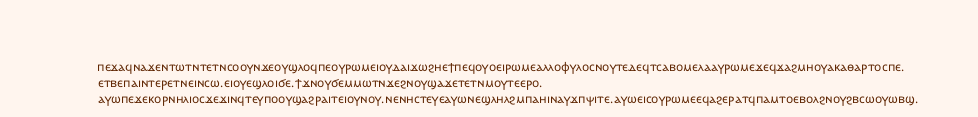ⲡⲉϫⲁϥⲛⲁϫⲉⲛⲧⲱⲧⲛⲧⲉⲧⲛⲥⲟⲟⲩⲛϫⲉⲟⲩϣⲗⲟϥⲡⲉⲟⲩⲣⲱⲙⲉⲓⲟⲩⲇⲁⲓϫⲱϩⲏⲉϯⲡⲉϥⲟⲩⲟⲉⲓⲣⲱⲙⲉⲁⲗⲗⲟⲫⲩⲗⲟⲥⲛⲟⲩⲧⲉⲇⲉϥⲧⲥⲁⲃⲟⲙⲉⲗⲁⲁⲩⲣⲱⲙⲉϫⲉϥϫⲁϩⲙⲏⲟⲩⲁⲕⲁⲑⲁⲣⲧⲟⲥⲡⲉ.
ⲉⲧⲃⲉⲡⲁⲓⲛⲧⲉⲣⲉⲧⲛⲉⲓⲛⲥⲱ.ⲉⲓⲟⲩⲉϣⲗⲟⲓϭⲉ.ϯϫⲛⲟⲩϭⲉⲙⲙⲱⲧⲛϫⲉϩⲛⲟⲩϣⲁϫⲉⲧⲉⲧⲛⲙⲟⲩⲧⲉⲉⲣⲟ.
ⲁⲩⲱⲡⲉϫⲉⲕⲟⲣⲛⲏⲗⲓⲟⲥϫⲉϫⲓⲛϥⲧⲉⲩⲡⲟⲟⲩϣⲁϩⲣⲁⲓⲧⲉⲓⲟⲩⲛⲟⲩ.ⲛⲉⲛⲏⲥⲧⲉⲩⲉⲁⲩⲱⲛⲉϣⲗⲏⲗϩⲙⲡⲁⲏⲓⲛⲁⲩϫⲡⲯⲓⲧⲉ.ⲁⲩⲱⲉⲓⲥⲟⲩⲣⲱⲙⲉⲉϥⲁϩⲉⲣⲁⲧϥⲡⲁⲙⲧⲟⲉⲃⲟⲗϩⲛⲟⲩϩⲃⲥⲱⲟⲩⲱⲃϣ.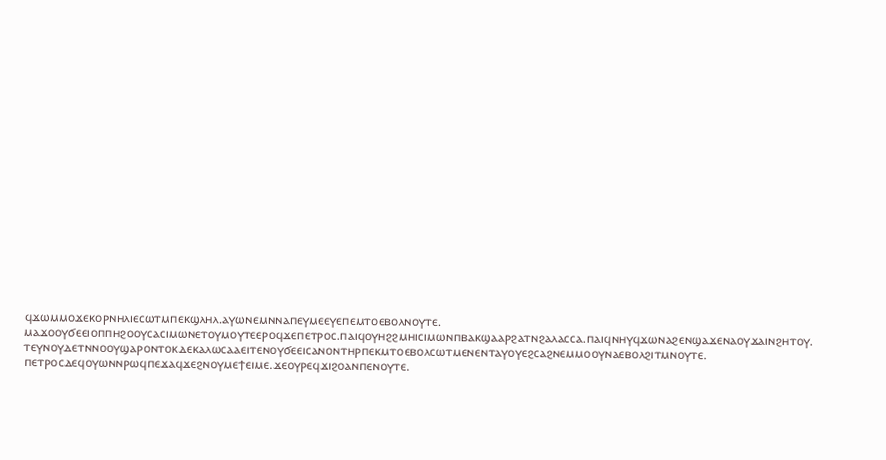ϥϫⲱⲙⲙⲟϫⲉⲕⲟⲣⲛⲏⲗⲓⲉⲥⲱⲧⲙⲡⲉⲕϣⲗⲏⲗ.ⲁⲩⲱⲛⲉⲙⲛⲛⲁⲡⲉⲩⲙⲉⲉⲩⲉⲡⲉⲙⲧⲟⲉⲃⲟⲗⲛⲟⲩⲧⲉ.
ⲙⲁϫⲟⲟⲩϭⲉⲉⲓⲟⲡⲡⲏϩⲟⲟⲩⲥⲁⲥⲓⲙⲱⲛⲉⲧⲟⲩⲙⲟⲩⲧⲉⲉⲣⲟϥϫⲉⲡⲉⲧⲣⲟⲥ.ⲡⲁⲓϥⲟⲩⲏϩϩⲙⲏⲓⲥⲓⲙⲱⲛⲡⲃⲁⲕϣⲁⲁⲣϩⲁⲧⲛϩⲁⲗⲁⲥⲥⲁ.ⲡⲁⲓϥⲛⲏⲩϥϫⲱⲛⲁϩⲉⲛϣⲁϫⲉⲛⲁⲟⲩϫⲁⲓⲛϩⲏⲧⲟⲩ.
ⲧⲉⲩⲛⲟⲩⲇⲉⲧⲛⲛⲟⲟⲩϣⲁⲣⲟⲛⲧⲟⲕⲇⲉⲕⲁⲗⲱⲥⲁⲁⲉⲓⲧⲉⲛⲟⲩϭⲉⲉⲓⲥⲁⲛⲟⲛⲧⲏⲣⲡⲉⲕⲙⲧⲟⲉⲃⲟⲗⲥⲱⲧⲙⲉⲛⲉⲛⲧⲁⲩⲟⲩⲉϩⲥⲁϩⲛⲉⲙⲙⲟⲟⲩⲛⲁⲉⲃⲟⲗϩⲓⲧⲙⲛⲟⲩⲧⲉ.
ⲡⲉⲧⲣⲟⲥⲇⲉϥⲟⲩⲱⲛⲛⲣⲱϥⲡⲉϫⲁϥϫⲉϩⲛⲟⲩⲙⲉϯⲉⲓⲙⲉ.ϫⲉⲟⲩⲣⲉϥϫⲓϩⲟⲁⲛⲡⲉⲛⲟⲩⲧⲉ.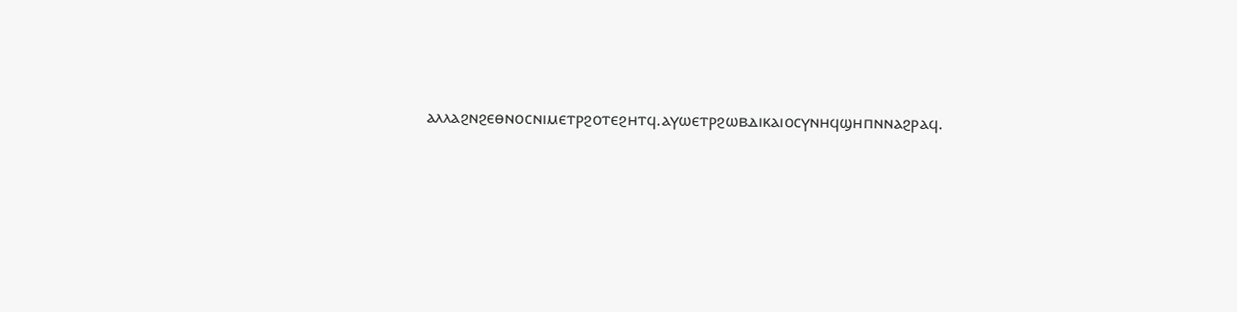ⲁⲗⲗⲁϩⲛϩⲉⲑⲛⲟⲥⲛⲓⲙⲉⲧⲣϩⲟⲧⲉϩⲏⲧϥ.ⲁⲩⲱⲉⲧⲣϩⲱⲃⲇⲓⲕⲁⲓⲟⲥⲩⲛⲏϥϣⲏⲡⲛⲛⲁϩⲣⲁϥ.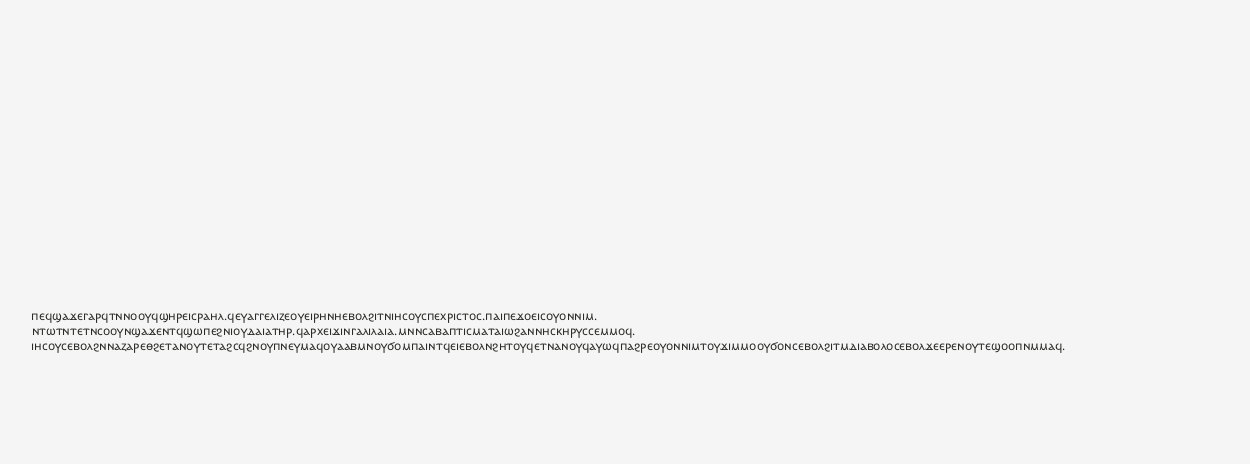ⲡⲉϥϣⲁϫⲉⲅⲁⲣϥⲧⲛⲛⲟⲟⲩϥϣⲏⲣⲉⲓⲥⲣⲁⲏⲗ.ϥⲉⲩⲁⲅⲅⲉⲗⲓⲍⲉⲟⲩⲉⲓⲣⲏⲛⲏⲉⲃⲟⲗϩⲓⲧⲛⲓⲏⲥⲟⲩⲥⲡⲉⲭⲣⲓⲥⲧⲟⲥ.ⲡⲁⲓⲡⲉϫⲟⲉⲓⲥⲟⲩⲟⲛⲛⲓⲙ.
ⲛⲧⲱⲧⲛⲧⲉⲧⲛⲥⲟⲟⲩⲛϣⲁϫⲉⲛⲧϥϣⲱⲡⲉϩⲛⲓⲟⲩⲇⲁⲓⲁⲧⲏⲣ.ϥⲁⲣⲭⲉⲓϫⲓⲛⲅⲁⲗⲓⲗⲁⲓⲁ.ⲙⲛⲛⲥⲁⲃⲁⲡⲧⲓⲥⲙⲁⲧⲁⲓⲱϩⲁⲛⲛⲏⲥⲕⲏⲣⲩⲥⲥⲉⲙⲙⲟϥ.
ⲓⲏⲥⲟⲩⲥⲉⲃⲟⲗϩⲛⲛⲁⲍⲁⲣⲉⲑϩⲉⲧⲁⲛⲟⲩⲧⲉⲧⲁϩⲥϥϩⲛⲟⲩⲡⲛⲉⲩⲙⲁϥⲟⲩⲁⲁⲃⲙⲛⲟⲩϭⲟⲙⲡⲁⲓⲛⲧϥⲉⲓⲉⲃⲟⲗⲛϩⲏⲧⲟⲩϥⲉⲧⲛⲁⲛⲟⲩϥⲁⲩⲱϥⲡⲁϩⲣⲉⲟⲩⲟⲛⲛⲓⲙⲧⲟⲩϫⲓⲙⲙⲟⲟⲩϭⲟⲛⲥⲉⲃⲟⲗϩⲓⲧⲙⲇⲓⲁⲃⲟⲗⲟⲥⲉⲃⲟⲗϫⲉⲉⲣⲉⲛⲟⲩⲧⲉϣⲟⲟⲡⲛⲙⲙⲁϥ.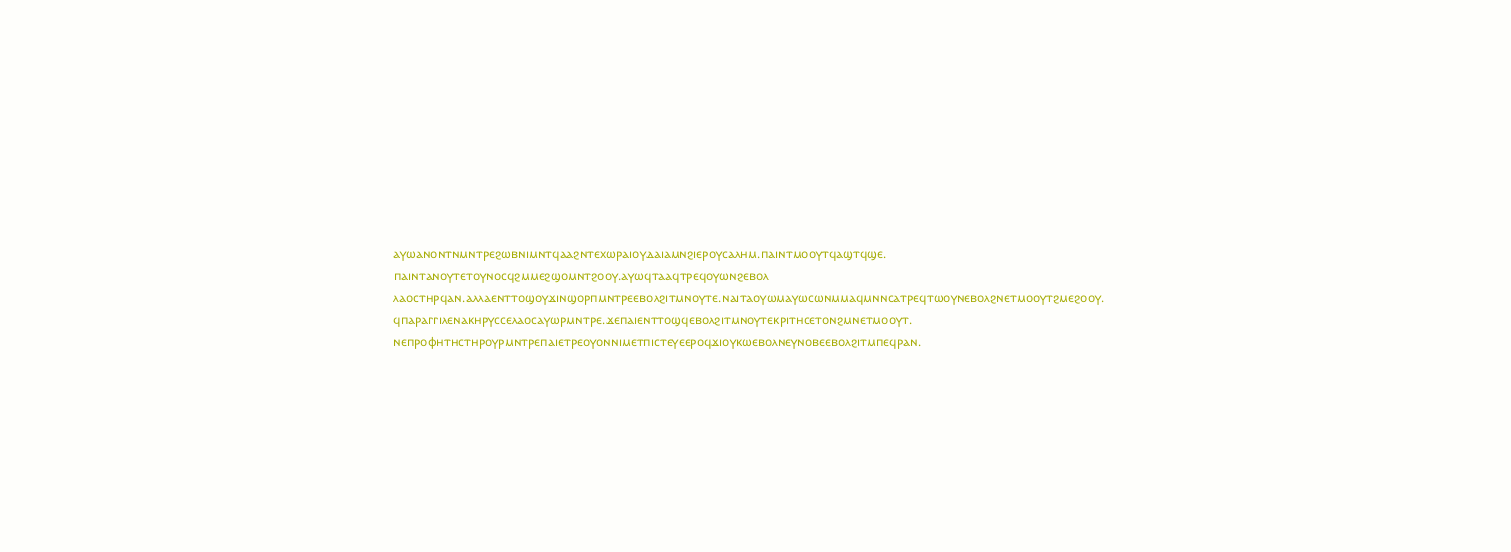ⲁⲩⲱⲁⲛⲟⲛⲧⲛⲙⲛⲧⲣⲉϩⲱⲃⲛⲓⲙⲛⲧϥⲁⲁϩⲛⲧⲉⲭⲱⲣⲁⲓⲟⲩⲇⲁⲓⲁⲙⲛϩⲓⲉⲣⲟⲩⲥⲁⲗⲏⲙ.ⲡⲁⲓⲛⲧⲙⲟⲟⲩⲧϥⲁϣⲧϥϣⲉ.
ⲡⲁⲓⲛⲧⲁⲛⲟⲩⲧⲉⲧⲟⲩⲛⲟⲥϥϩⲙⲙⲉϩϣⲟⲙⲛⲧϩⲟⲟⲩ.ⲁⲩⲱϥⲧⲁⲁϥⲧⲣⲉϥⲟⲩⲱⲛϩⲉⲃⲟⲗ
ⲗⲁⲟⲥⲧⲏⲣϥⲁⲛ.ⲁⲗⲗⲁⲉⲛⲧⲧⲟϣⲟⲩϫⲓⲛϣⲟⲣⲡⲙⲛⲧⲣⲉⲉⲃⲟⲗϩⲓⲧⲙⲛⲟⲩⲧⲉ.ⲛⲁⲓⲧⲁⲟⲩⲱⲙⲁⲩⲱⲥⲱⲛⲙⲙⲁϥⲙⲛⲛⲥⲁⲧⲣⲉϥⲧⲱⲟⲩⲛⲉⲃⲟⲗϩⲛⲉⲧⲙⲟⲟⲩⲧϩⲙⲉϩⲟⲟⲩ.
ϥⲡⲁⲣⲁⲅⲅⲓⲗⲉⲛⲁⲕⲏⲣⲩⲥⲥⲉⲗⲁⲟⲥⲁⲩⲱⲣⲙⲛⲧⲣⲉ.ϫⲉⲡⲁⲓⲉⲛⲧⲧⲟϣϥⲉⲃⲟⲗϩⲓⲧⲙⲛⲟⲩⲧⲉⲕⲣⲓⲧⲏⲥⲉⲧⲟⲛϩⲙⲛⲉⲧⲙⲟⲟⲩⲧ.
ⲛⲉⲡⲣⲟⲫⲏⲧⲏⲥⲧⲏⲣⲟⲩⲣⲙⲛⲧⲣⲉⲡⲁⲓⲉⲧⲣⲉⲟⲩⲟⲛⲛⲓⲙⲉⲧⲡⲓⲥⲧⲉⲩⲉⲉⲣⲟϥϫⲓⲟⲩⲕⲱⲉⲃⲟⲗⲛⲉⲩⲛⲟⲃⲉⲉⲃⲟⲗϩⲓⲧⲙⲡⲉϥⲣⲁⲛ.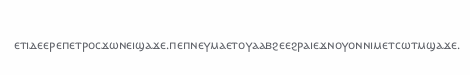ⲉⲧⲓⲇⲉⲉⲣⲉⲡⲉⲧⲣⲟⲥϫⲱⲛⲉⲓϣⲁϫⲉ.ⲡⲉⲡⲛⲉⲩⲙⲁⲉⲧⲟⲩⲁⲁⲃϩⲉⲉϩⲣⲁⲓⲉϫⲛⲟⲩⲟⲛⲛⲓⲙⲉⲧⲥⲱⲧⲙϣⲁϫⲉ.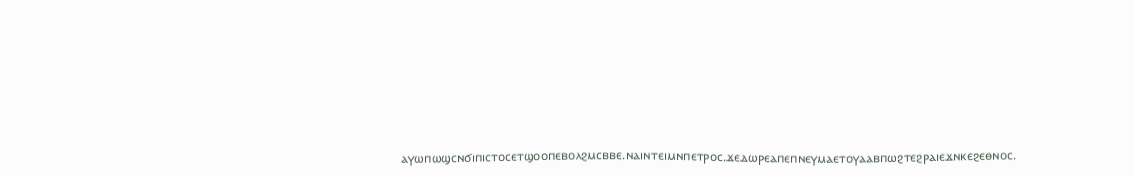ⲁⲩⲱⲡⲱϣⲥⲛϭⲓⲡⲓⲥⲧⲟⲥⲉⲧϣⲟⲟⲡⲉⲃⲟⲗϩⲙⲥⲃⲃⲉ.ⲛⲁⲓⲛⲧⲉⲓⲙⲛⲡⲉⲧⲣⲟⲥ.ϫⲉⲇⲱⲣⲉⲁⲡⲉⲡⲛⲉⲩⲙⲁⲉⲧⲟⲩⲁⲁⲃⲡⲱϩⲧⲉϩⲣⲁⲓⲉϫⲛⲕⲉϩⲉⲑⲛⲟⲥ.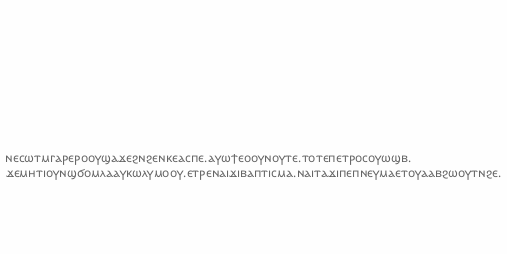ⲛⲉⲥⲱⲧⲙⲅⲁⲣⲉⲣⲟⲟⲩϣⲁϫⲉϩⲛϩⲉⲛⲕⲉⲁⲥⲡⲉ.ⲁⲩⲱϯⲉⲟⲟⲩⲛⲟⲩⲧⲉ.ⲧⲟⲧⲉⲡⲉⲧⲣⲟⲥⲟⲩⲱϣⲃ.
ϫⲉⲙⲏⲧⲓⲟⲩⲛϣϭⲟⲙⲗⲁⲁⲩⲕⲱⲗⲩⲙⲟⲟⲩ.ⲉⲧⲣⲉⲛⲁⲓϫⲓⲃⲁⲡⲧⲓⲥⲙⲁ.ⲛⲁⲓⲧⲁϫⲓⲡⲉⲡⲛⲉⲩⲙⲁⲉⲧⲟⲩⲁⲁⲃϩⲱⲟⲩⲧⲛϩⲉ.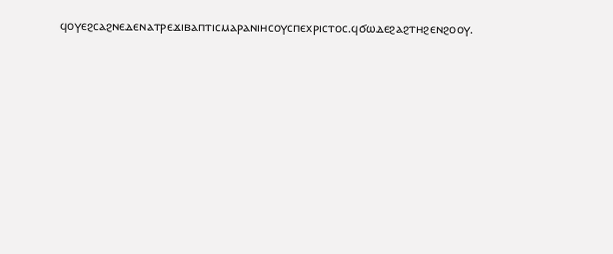ϥⲟⲩⲉϩⲥⲁϩⲛⲉⲇⲉⲛⲁⲧⲣⲉϫⲓⲃⲁⲡⲧⲓⲥⲙⲁⲣⲁⲛⲓⲏⲥⲟⲩⲥⲡⲉⲭⲣⲓⲥⲧⲟⲥ.ϥϭⲱⲇⲉϩⲁϩⲧⲏϩⲉⲛϩⲟⲟⲩ.